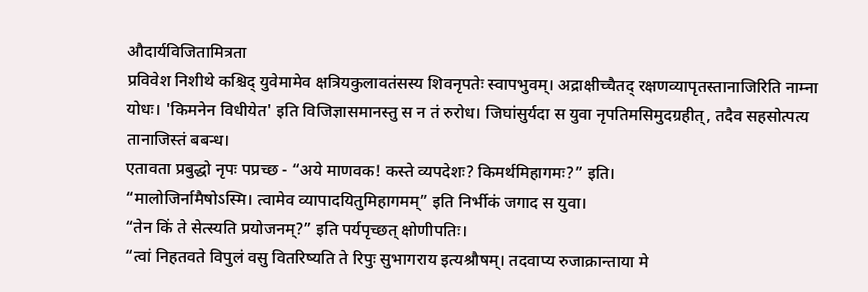औदार्यविजितामित्रता
प्रविवेश निशीथे कश्चिद् युवेमामेव क्षत्रियकुलावतंसस्य शिवनृपतेः स्वापभुवम्। अद्राक्षीच्चैतद् रक्षणव्यापृतस्तानाजिरिति नाम्ना योधः। 'किमनेन विधीयेत' इति विजिज्ञासमानस्तु स न तं रुरोध। जिघांसुर्यदा स युवा नृपतिमसिमुदग्रहीत्, तदैव सहसोत्पत्य तानाजिस्तं बबन्ध।
एतावता प्रबुद्धो नृपः पप्रच्छ - “अये माणवक! कस्ते व्यपदेशः? किमर्थमिहागमः?” इति।
“मालोजिर्नामैषोऽस्मि। त्वामेव व्यापादयितुमिहागमम्” इति निर्भीकं जगाद स युवा।
“तेन किं ते सेत्स्यति प्रयोजनम्?” इति पर्यपृच्छत् क्षोणीपतिः।
“त्वां निहतवते विपुलं वसु वितरिष्यति ते रिपुः सुभागराय इत्यश्रौषम्। तदवाप्य रुजाक्रान्ताया मे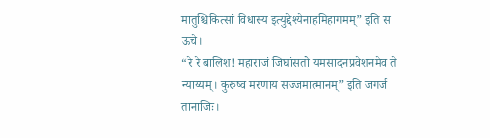मातुश्चिकित्सां विधास्य इत्युद्देश्येनाहमिहागमम्” इति स ऊचे।
“रे रे बालिश! महाराजं जिघांसतो यमसादनप्रवेशनमेव ते न्याय्यम्। कुरुष्व मरणाय सज्जमात्मानम्” इति जगर्ज तानाजिः।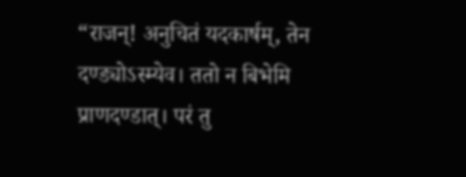“राजन्! अनुचितं यदकार्षम्, तेन दण्ड्योऽस्म्येव। ततो न बिभेमि प्राणदण्डात्। परं तु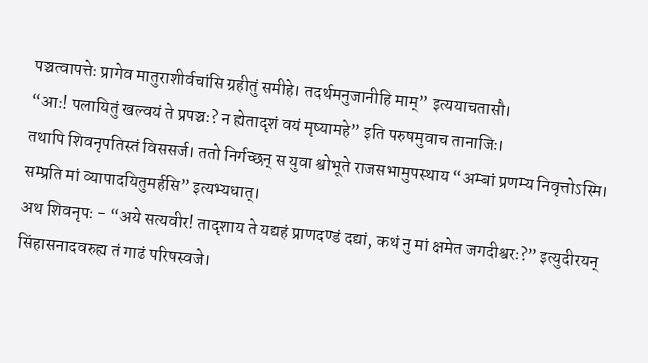पञ्चत्वापत्तेः प्रागेव मातुराशीर्वचांसि ग्रहीतुं समीहे। तदर्थमनुजानीहि माम्” इत्ययाचतासौ।
“आः! पलायितुं खल्वयं ते प्रपञ्चः? न ह्येतादृशं वयं मृष्यामहे” इति परुषमुवाच तानाजिः।
तथापि शिवनृपतिस्तं विससर्ज। ततो निर्गच्छन् स युवा श्वोभूते राजसभामुपस्थाय “अम्बां प्रणम्य निवृत्तोऽस्मि। सम्प्रति मां व्यापादयितुमर्हसि” इत्यभ्यधात्।
अथ शिवनृपः - “अये सत्यवीर! तादृशाय ते यद्यहं प्राणदण्डं दद्यां, कथं नु मां क्षमेत जगदीश्वरः?” इत्युदीरयन् सिंहासनादवरुह्य तं गाढं परिषस्वजे।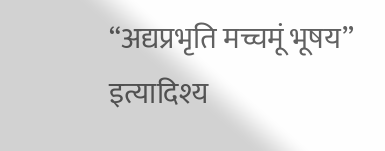“अद्यप्रभृति मच्चमूं भूषय” इत्यादिश्य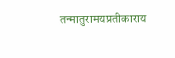तन्मातुरामयप्रतीकाराय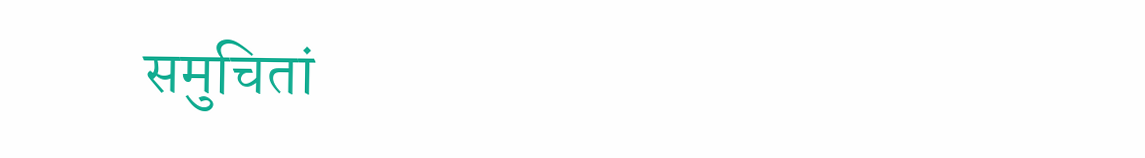समुचितां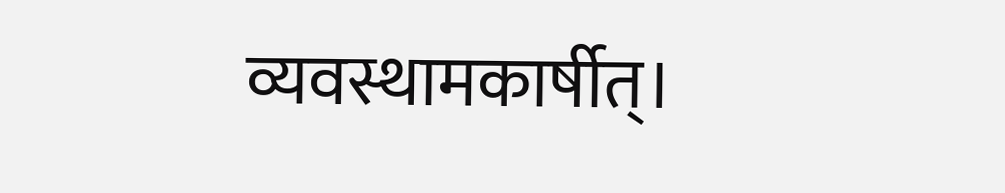व्यवस्थामकार्षीत्।